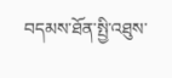བདམས་ཐོན་སྤྱི་འཐུས་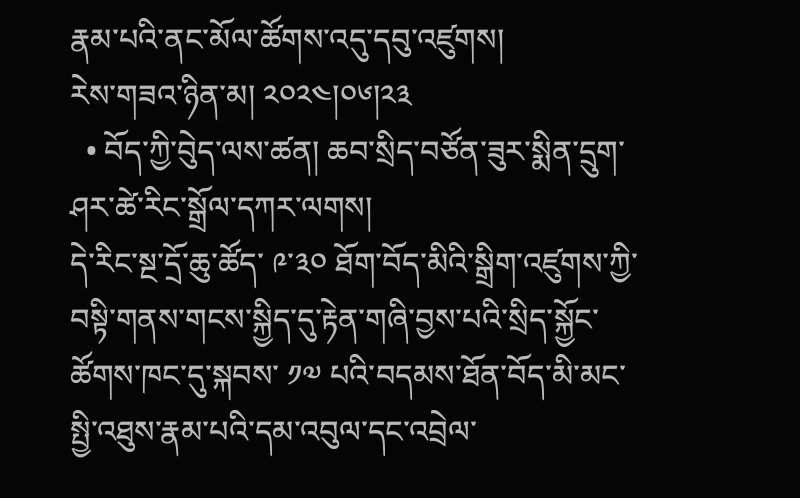རྣམ་པའི་ནང་མོལ་ཚོགས་འདུ་དབུ་འཛུགས།
རེས་གཟའ་ཉིན་མ། ༢༠༢༤།༠༦།༢༣
  • བོད་ཀྱི་བེུད་ལས་ཚན། ཆབ་སྲིད་བཙོན་ཟུར་སྨིན་དྲུག་ཤར་ཚེ་རིང་སྒྲོལ་དཀར་ལགས།
དེ་རིང་སྔ་དྲོ་ཆུ་ཚོད་ ༩་༣༠ ཐོག་བོད་མིའི་སྒྲིག་འཛུགས་ཀྱི་བསྟི་གནས་གངས་སྐྱིད་དུ་རྟེན་གཞི་བྱས་པའི་སྲིད་སྐྱོང་ཚོགས་ཁང་དུ་སྐབས་ ༡༧ པའི་བདམས་ཐོན་བོད་མི་མང་སྤྱི་འཐུས་རྣམ་པའི་དམ་འབུལ་དང་འབྲེལ་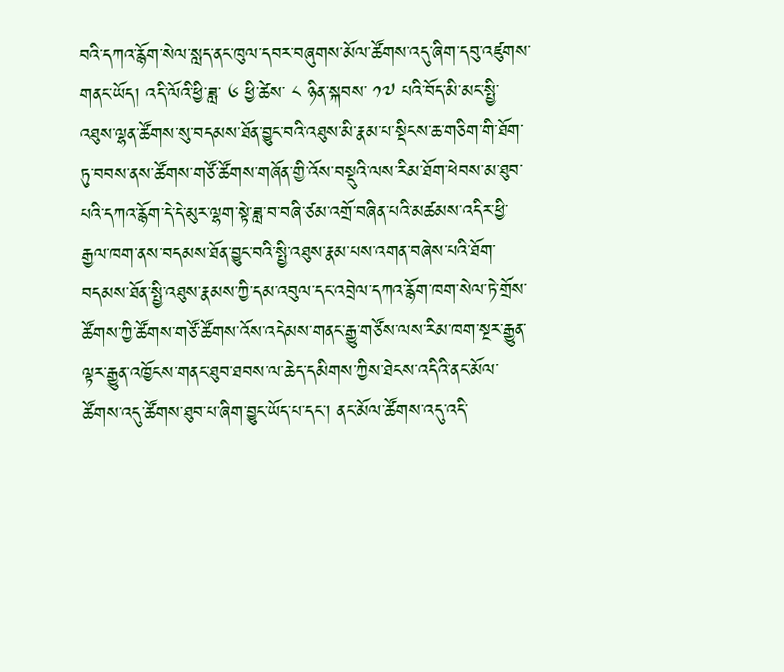བའི་དཀའ་རྙོག་སེལ་སླད་ནང་ཁུལ་དབར་བཞུགས་མོལ་ཚོགས་འདུ་ཞིག་དབུ་འཛུགས་གནང་ཡོད། འདི་ལོའི་ཕྱི་ཟླ་ ༦ ཕྱི་ཚེས་ ༨ ཉིན་སྐབས་ ༡༧ པའི་བོད་མི་མང་སྤྱི་འཐུས་ལྷན་ཚོགས་སུ་བདམས་ཐོན་བྱུང་བའི་འཐུས་མི་རྣམ་པ་སྡིངས་ཆ་གཅིག་གི་ཐོག་ཏུ་བབས་ནས་ཚོགས་གཙོ་ཚོགས་གཞོན་གྱི་འོས་བསྡུའི་ལས་རིམ་ཐོག་ཕེབས་མ་ཐུབ་པའི་དཀའ་རྙོག་དེ་དེ་མུར་ལྷག་སྟེ་ཟླ་བ་བཞི་ཙམ་འགྲོ་བཞིན་པའི་མཚམས་འདིར་ཕྱི་རྒྱལ་ཁག་ནས་བདམས་ཐོན་བྱུང་བའི་སྤྱི་འཐུས་རྣམ་པས་འགན་བཞེས་པའི་ཐོག་བདམས་ཐོན་སྤྱི་འཐུས་རྣམས་ཀྱི་དམ་འབུལ་དང་འབྲེལ་དཀའ་རྙོག་ཁག་སེལ་ཏེ་གྲོས་ཚོགས་ཀྱི་ཚོགས་གཙོ་ཚོགས་འོས་འདེམས་གནང་རྒྱུ་གཙོས་ལས་རིམ་ཁག་སྔར་རྒྱུན་ལྟར་རྒྱུན་འཁྱོངས་གནང་ཐུབ་ཐབས་ལ་ཆེད་དམིགས་ཀྱིས་ཐེངས་འདིའི་ནང་མོལ་ཚོགས་འདུ་ཚོགས་ཐུབ་པ་ཞིག་བྱུང་ཡོད་པ་དང་། ནང་མོལ་ཚོགས་འདུ་འདི་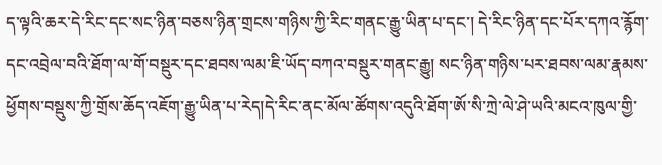ད་ལྟའི་ཆར་དེ་རིང་དང་སང་ཉིན་བཅས་ཉིན་གྲངས་གཉིས་ཀྱི་རིང་གནང་རྒྱུ་ཡིན་པ་དང་། དེ་རིང་ཉིན་དང་པོར་དཀའ་རྙོག་དང་འབྲེལ་བའི་ཐོག་ལ་གོ་བསྡུར་དང་ཐབས་ལམ་ཇི་ཡོད་བཀའ་བསྡུར་གནང་རྒྱུ། སང་ཉིན་གཉིས་པར་ཐབས་ལམ་རྣམས་ཕྱོགས་བསྡུས་ཀྱི་གྲོས་ཆོད་འཇོག་རྒྱུ་ཡིན་པ་རེད།དེ་རིང་ནང་མོལ་ཚོགས་འདུའི་ཐོག་ཨོ་སི་ཀྲེ་ལེ་ཤེ་ཡའི་མངའ་ཁུལ་གྱི་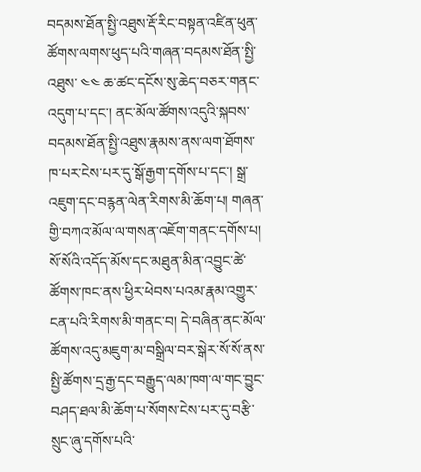བདམས་ཐོན་སྤྱི་འཐུས་རྡོ་རིང་བསྟན་འཛིན་ཕུན་ཚོགས་ལགས་ཕུད་པའི་གཞན་བདམས་ཐོན་སྤྱི་འཐུས་ ༤༤ ཆ་ཚང་དངོས་སུ་ཆེད་བཅར་གནང་འདུག་པ་དང་། ནང་མོལ་ཚོགས་འདུའི་སྐབས་བདམས་ཐོན་སྤྱི་འཐུས་རྣམས་ནས་ལག་ཐོགས་ཁ་པར་ངེས་པར་དུ་སྒོ་རྒྱག་དགོས་པ་དང་། སྒྲ་འཇུག་དང་བརྙན་ལེན་རིགས་མི་ཆོག་པ། གཞན་གྱི་བཀའ་མོལ་ལ་གསན་འཇོག་གནང་དགོས་པ། སོ་སོའི་འདོད་མོས་དང་མཐུན་མིན་འབྱུང་ཚེ་ཚོགས་ཁང་ནས་ཕྱིར་ཕེབས་པའམ་རྣམ་འགྱུར་ངན་པའི་རིགས་མི་གནང་བ། དེ་བཞིན་ནང་མོལ་ཚོགས་འདུ་མཇུག་མ་བསྒྲིལ་བར་སྒེར་སོ་སོ་ནས་སྤྱི་ཚོགས་དྲ་རྒྱ་དང་བརྒྱུད་ལམ་ཁག་ལ་གང་བྱུང་བཤད་ཐལ་མི་ཆོག་པ་སོགས་ངེས་པར་དུ་བརྩི་སྲུང་ཞུ་དགོས་པའི་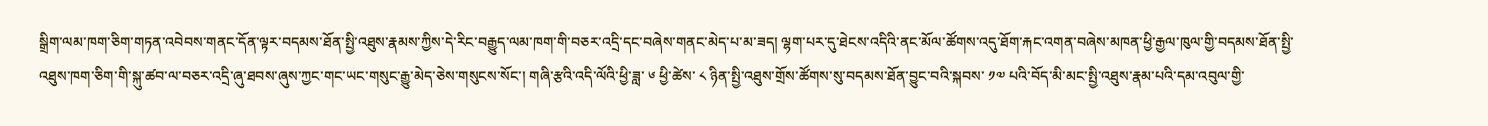སྒྲིག་ལམ་ཁག་ཅིག་གཏན་འབེབས་གནང་དོན་ལྟར་བདམས་ཐོན་སྤྱི་འཐུས་རྣམས་ཀྱིས་དེ་རིང་བརྒྱུད་ལམ་ཁག་གི་བཅར་འདྲི་དང་བཞེས་གནང་མེད་པ་མ་ཟད། ལྷག་པར་དུ་ཐེངས་འདིའི་ནང་མོལ་ཚོགས་འདུ་ཐོག་རྐང་འགན་བཞེས་མཁན་ཕྱི་རྒྱལ་ཁུལ་གྱི་བདམས་ཐོན་སྤྱི་འཐུས་ཁག་ཅིག་གི་སྐུ་ཚབ་ལ་བཅར་འདྲི་ཞུ་ཐབས་ཞུས་ཀྱང་གང་ཡང་གསུང་རྒྱུ་མེད་ཅེས་གསུངས་སོང་། གཞི་རྩའི་འདི་ལོའི་ཕྱི་ཟླ་ ༦ ཕྱི་ཚེས་ ༨ ཉིན་སྤྱི་འཐུས་གྲོས་ཚོགས་སུ་བདམས་ཐོན་བྱུང་བའི་སྐབས་ ༡༧ པའི་བོད་མི་མང་སྤྱི་འཐུས་རྣམ་པའི་དམ་འབུལ་གྱི་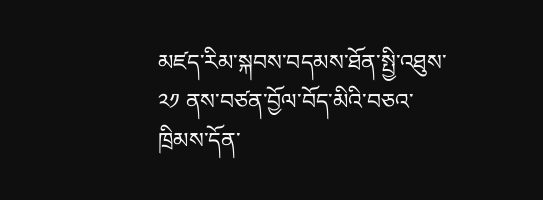མཛད་རིམ་སྐབས་བདམས་ཐོན་སྤྱི་འཐུས་ ༢༡ ནས་བཙན་བྱོལ་བོད་མིའི་བཅའ་ཁྲིམས་དོན་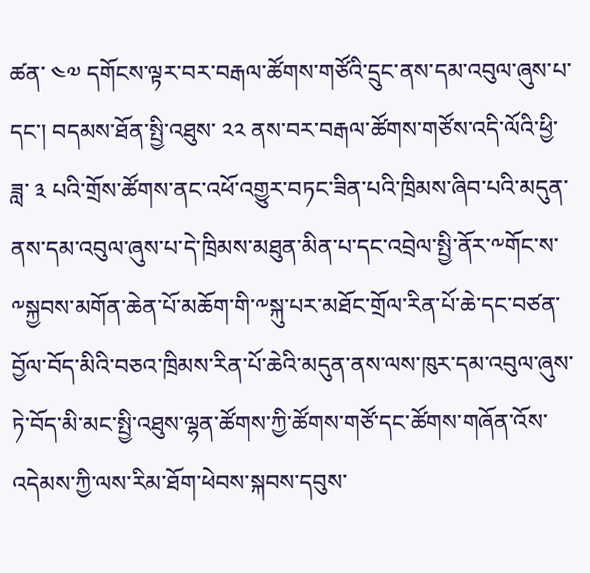ཚན་ ༤༧ དགོངས་ལྟར་བར་བརྒལ་ཚོགས་གཙོའི་དྲུང་ནས་དམ་འབུལ་ཞུས་པ་དང་། བདམས་ཐོན་སྤྱི་འཐུས་ ༢༢ ནས་བར་བརྒལ་ཚོགས་གཙོས་འདི་ལོའི་ཕྱི་ཟླ་ ༣ པའི་གྲོས་ཚོགས་ནང་འཕོ་འགྱུར་བཏང་ཟིན་པའི་ཁྲིམས་ཞིབ་པའི་མདུན་ནས་དམ་འབུལ་ཞུས་པ་དེ་ཁྲིམས་མཐུན་མིན་པ་དང་འབྲེལ་སྤྱི་ནོར་༸གོང་ས་༸སྐྱབས་མགོན་ཆེན་པོ་མཆོག་གི་༸སྐུ་པར་མཐོང་གྲོལ་རིན་པོ་ཆེ་དང་བཙན་བྱོལ་བོད་མིའི་བཅའ་ཁྲིམས་རིན་པོ་ཆེའི་མདུན་ནས་ལས་ཁུར་དམ་འབུལ་ཞུས་ཏེ་བོད་མི་མང་སྤྱི་འཐུས་ལྷན་ཚོགས་ཀྱི་ཚོགས་གཙོ་དང་ཚོགས་གཞོན་འོས་འདེམས་ཀྱི་ལས་རིམ་ཐོག་ཕེབས་སྐབས་དབུས་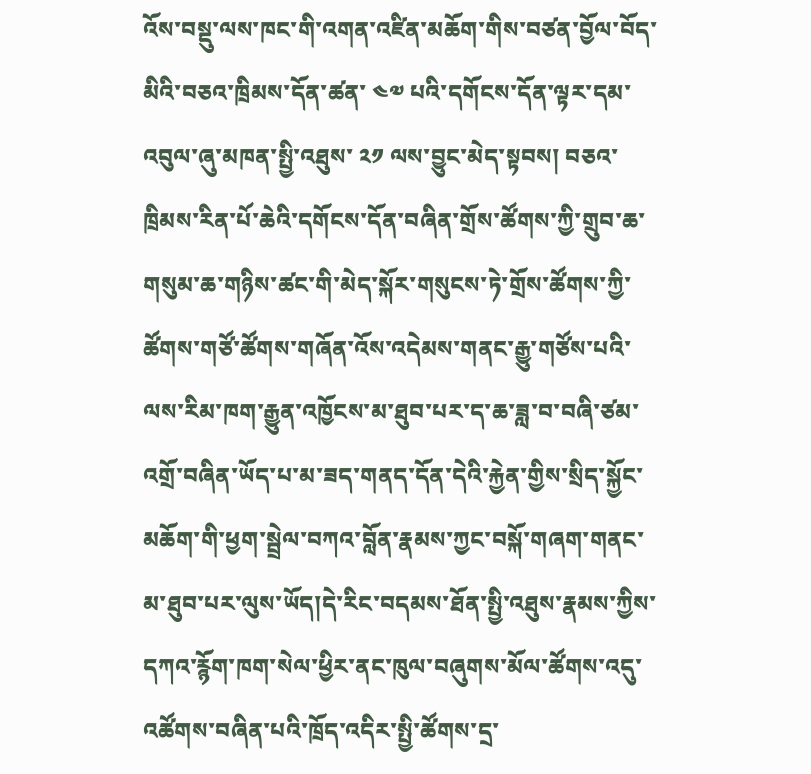འོས་བསྡུ་ལས་ཁང་གི་འགན་འཛིན་མཆོག་གིས་བཙན་བྱོལ་བོད་མིའི་བཅའ་ཁྲིམས་དོན་ཚན་ ༤༧ པའི་དགོངས་དོན་ལྟར་དམ་འབུལ་ཞུ་མཁན་སྤྱི་འཐུས་ ༢༡ ལས་བྱུང་མེད་སྟབས། བཅའ་ཁྲིམས་རིན་པོ་ཆེའི་དགོངས་དོན་བཞིན་གྲོས་ཚོགས་ཀྱི་གྲུབ་ཆ་གསུམ་ཆ་གཉིས་ཚང་གི་མེད་སྐོར་གསུངས་ཏེ་གྲོས་ཚོགས་ཀྱི་ཚོགས་གཙོ་ཚོགས་གཞོན་འོས་འདེམས་གནང་རྒྱུ་གཙོས་པའི་ལས་རིམ་ཁག་རྒྱུན་འཁྱོངས་མ་ཐུབ་པར་ད་ཆ་ཟླ་བ་བཞི་ཙམ་འགྲོ་བཞིན་ཡོད་པ་མ་ཟད་གནད་དོན་དེའི་རྐྱེན་གྱིས་སྲིད་སྐྱོང་མཆོག་གི་ཕྱག་སྦྲེལ་བཀའ་བློན་རྣམས་ཀྱང་བསྐོ་གཞག་གནང་མ་ཐུབ་པར་ལུས་ཡོད།དེ་རིང་བདམས་ཐོན་སྤྱི་འཐུས་རྣམས་ཀྱིས་དཀའ་རྙོག་ཁག་སེལ་ཕྱིར་ནང་ཁུལ་བཞུགས་མོལ་ཚོགས་འདུ་འཚོགས་བཞིན་པའི་ཁྲོད་འདིར་སྤྱི་ཚོགས་དྲ་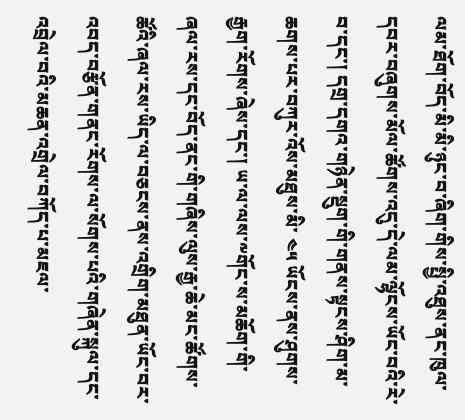ལམ་ཐོག་བོད་མི་མི་ཉུང་བ་ཞིག་གིས་སྤྱི་འཐུས་ནང་ཁུལ་དབར་བཞུགས་མོལ་ཚོགས་འདུ་དེ་ལམ་ལྷོངས་ཡོང་བའི་རེ་བ་དང་། དགྲ་དགའ་གཉེན་སྡུག་གི་གནས་སྟངས་ཤིག་མ་ཆགས་པར་བཀུར་འོས་མཐུས་མི་ ༤༥ ཡོངས་ནས་ཤུགས་རྒྱག་རོགས་ཞེས་དང་། ཡ་ལ་ལས་༸གོང་ས་མཆོག་གི་ཞལ་རས་དང་བོད་ནང་གི་གཞིས་ལུས་རྒྱ་ཆེ་མང་ཚོགས་ཚོའི་ཞལ་རས་ཡིད་ལ་བཅངས་ནས་འགྲིག་མཐུན་ཡོང་བར་འབད་བརྩོན་གནང་རོགས་ལ་སོགས་པའི་གཞེན་སྐུལ་དང་འབྲེལ་བའི་མཆན་འགྲེལ་བཀོད་པ་མཇལ་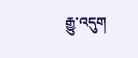རྒྱུ་འདུག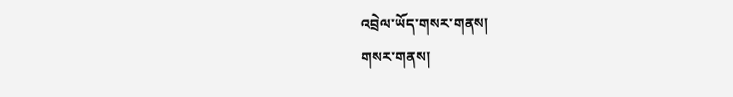འབྲེལ་ཡོད་གསར་གནས།
གསར་གནས།